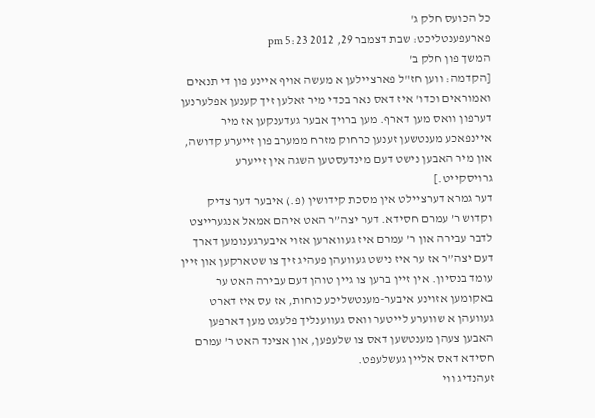כל הכועס חלק ג'
פארעפענטליכט: שבת דצמבר 29, 2012 5:23 pm
המשך פון חלק ב'
[הקדמה: ווען חז"ל פארציילען א מעשה אויף איינע פון די תנאים ואמוראים וכדו' איז דאס נאר בכדי מיר זאלען זיך קענען אפלערנען דערפון וואס מען דארף. מען ברויך אבער געדענקען אז מיר איינפאכע מענטשען זענען כרחוק מזרח ממערב פון זייערע קדושה, און מיר האבען נישט דעם מינדעסטען השגה אין זייערע גרויסקייט.]
דער גמרא דערציילט אין מסכת קידושין (פ.) איבער דער צדיק וקדוש ר’ עמרם חסידא. דער יצה”ר האט איהם אמאל אנגערייצט לדבר עבירה און ר’ עמרם איז געווארען אזוי איבערגענומען דארך דעם יצה”ר אז ער איז נישט געוועהן פעהיג זיך צו שטארקען און זיין עומד בנסיון. אין זיין ברען צו גיין טוהן דעם עבירה האט ער באקומען אזוינע איבער-מענטשליכע כוחות, אז עס איז דארט געוועהן א שווערע לייטער וואס געווענליך פלעגט מען דארפען האבען צעהן מענטשען דאס צו שלעפען, און אצינד האט ר’ עמרם חסידא דאס אליין געשלעפט.
זעהנדיג ווי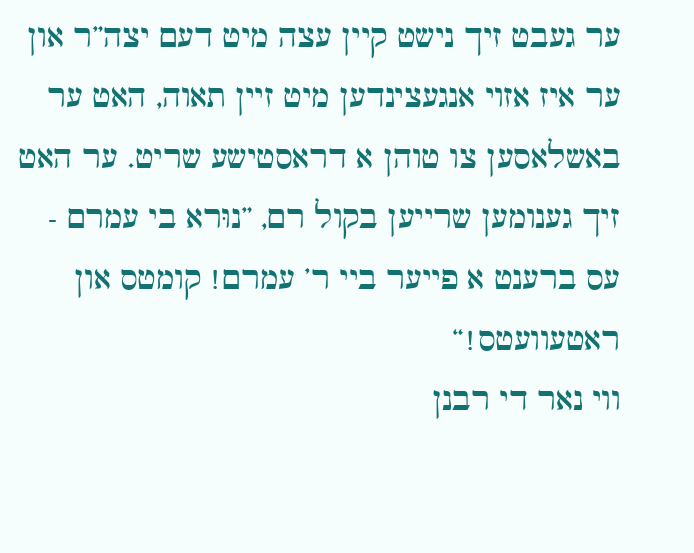ער געבט זיך נישט קיין עצה מיט דעם יצה”ר און ער איז אזוי אנגעצינדען מיט זיין תאוה, האט ער באשלאסען צו טוהן א דראסטישע שריט. ער האט זיך גענומען שרייען בקול רם, ”נוּרא בי עמרם - עס ברענט א פייער ביי ר’ עמרם! קומטס און ראטעוועטס!“
ווי נאר די רבנן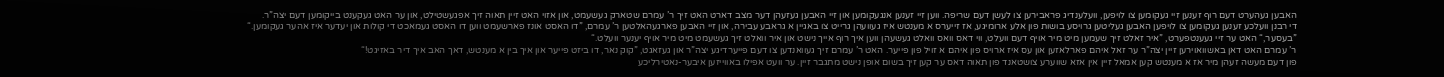האבען געהערט דעם רוף זענען זיי געקומען צו לויפען, וועלענדיג פראבירען צו לעשן דעם שריפה. ווען זיי זענען אנגעקומען און זיי האבען געזעהן דער מצב דארט האט זיך ר’ עמרם שטארק געשעמט, און אזוי האט זיין תאוה זיך אפגעשטילט, און ער האט געקענט בייקומען דעם יצה”ר.
די רבנן וועלכע זענען געקומען צו לויפען האבען געליטען גרויסע בושות פון אלע ארומיגע, אז זייערס א מענטש איז געוועהן גרייט צו באגיין א גראבע עבירה, און זיי האבען פארגעהאלטען ר’ עמרם, ”דו האסט אונז פארשעמט ווען דו האסט געמאכט די קולות און יעדער איז אהער געקומען.“
”בעסער,“ האט ער זיי געענטפערט, ”איר זאלט זיך שעמען מיט מיר אויף דעם וועלט, ווי דאס וואס וואלט געשעהן ווען איך רוף אייך נישט און איר וואלט זיך געשעמט מיט מיר אויף יענער וועלט.“
ר’ עמרם האט דאן באשוואוירען זיין יצה”ר ער זאל איהם פארלאזען און עס איז ארויס פון איהם א זויל פון פייער. האט ר’ עמרם זיך געוואנדען צו דעם פייערדיגע יצה”ר און געזאגט, ”קוק נאר, דו ביזט פייער און איך בין א מענטש, דאך האב איך דיר באזיגט!“
פון דעם מעשה זעהן מיר אז א מענטש קען אמאל זיין אין אזא שווערע צושטאנד פון תאוה דאס ער קען זיך בשום אופן נישט מתגבר זיין. ער וועט אפילו באווייזען איבער-נאטירליכע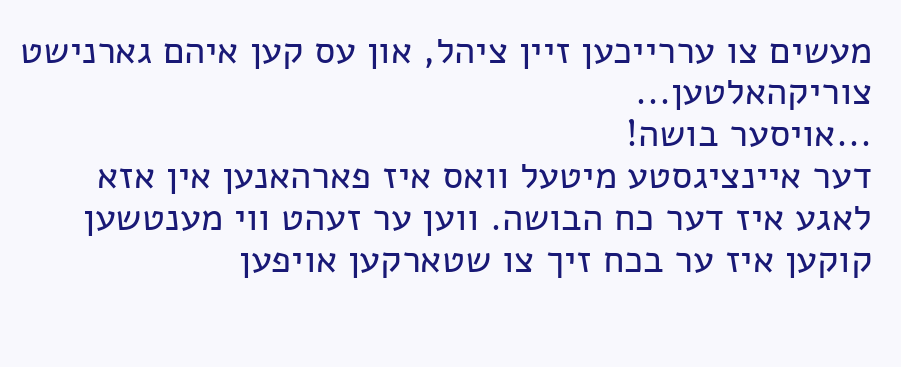מעשים צו עררייכען זיין ציהל, און עס קען איהם גארנישט צוריקהאלטען...
...אויסער בושה!
דער איינציגסטע מיטעל וואס איז פארהאנען אין אזא לאגע איז דער כח הבושה. ווען ער זעהט ווי מענטשען קוקען איז ער בכח זיך צו שטארקען אויפען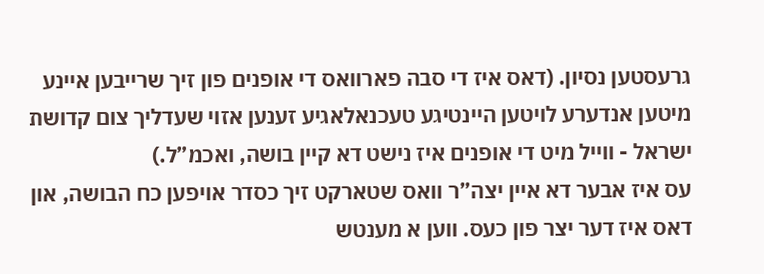גרעסטען נסיון. (דאס איז די סבה פארוואס די אופנים פון זיך שרייבען איינע מיטען אנדערע לויטען היינטיגע טעכנאלאגיע זענען אזוי שעדליך צום קדושת ישראל - ווייל מיט די אופנים איז נישט דא קיין בושה, ואכמ”ל.)
עס איז אבער דא איין יצה”ר וואס שטארקט זיך כסדר אויפען כח הבושה, און דאס איז דער יצר פון כעס. ווען א מענטש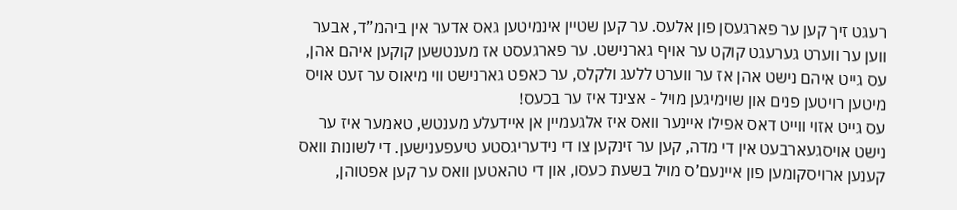רעגט זיך קען ער פארגעסן פון אלעס. ער קען שטיין אינמיטען גאס אדער אין ביהמ”ד, אבער ווען ער ווערט גערעגט קוקט ער אויף גארנישט. ער פארגעסט אז מענטשען קוקען איהם אהן, עס גייט איהם נישט אהן אז ער ווערט ללעג ולקלס, ער כאפט גארנישט ווי מיאוס ער זעט אויס מיטען רויטען פנים און שוימיגען מויל - אצינד איז ער בכעס!
עס גייט אזוי ווייט דאס אפילו איינער וואס איז אלגעמיין אן איידעלע מענטש, טאמער איז ער נישט אויסגעארבעט אין די מדה, קען ער זינקען צו די נידעריגסטע טיעפענישען. די לשונות וואס קענען ארויסקומען פון איינעם’ס מויל בשעת כעסו, און די טהאטען וואס ער קען אפטוהן,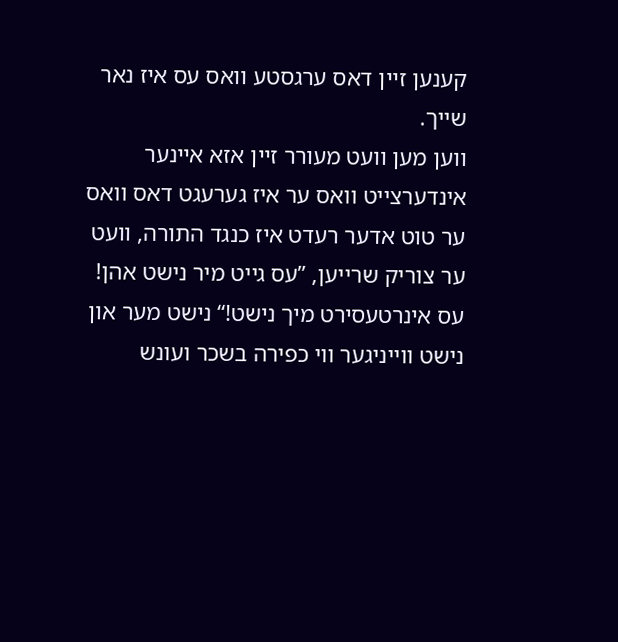קענען זיין דאס ערגסטע וואס עס איז נאר שייך.
ווען מען וועט מעורר זיין אזא איינער אינדערצייט וואס ער איז גערעגט דאס וואס ער טוט אדער רעדט איז כנגד התורה, וועט ער צוריק שרייען, ”עס גייט מיר נישט אהן! עס אינרטעסירט מיך נישט!“ נישט מער און נישט ווייניגער ווי כפירה בשכר ועונש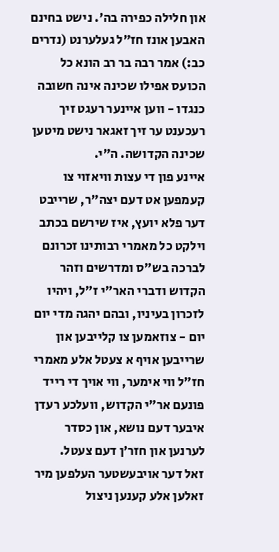און חלילה כפירה בה’. נישט בחינם האבען אונז חז”ל געלערנט (נדרים כב:) אמר רבה בר רב הונא כל הכועס אפילו שכינה אינה חשובה כנגדו - ווען איינער רעגט זיך רעכענט ער זיך זאגאר נישט מיטען שכינה הקדושה. ה”י.
איינע פון די עצות וויאזוי צו קעמפען אט דעם יצה”ר, שרייבט דער פלא יועץ, איז שירשם בכתב וילקט כל מאמרי רבותינו זכרונם לברכה בש"ס ומדרשים וזהר הקדוש ודברי האר"י ז"ל, ויהיו לזכרון בעיניו, ובהם יהגה מדי יום יום - צוזאמען צו קלייבען און שרייבען אויף א צעטל אלע מאמרי חז”ל ווי אימער, ווי אויך די רייד פונעם אר”י הקדוש, וועלכע רעדן איבער דעם נושא, און כסדר לערנען און חזר’ן דעם צעטל.
זאל דער אויבעשטער העלפען מיר זאלען אלע קענען ניצול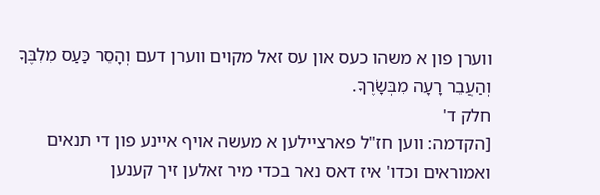ווערן פון א משהו כעס און עס זאל מקוים ווערן דעם וְהָסֵר כַּעַס מִלִבֶּךָ וְהַעֲבֵר רָעָה מִבְּשָׂרֶךָ.
חלק ד'
[הקדמה: ווען חז"ל פארציילען א מעשה אויף איינע פון די תנאים ואמוראים וכדו' איז דאס נאר בכדי מיר זאלען זיך קענען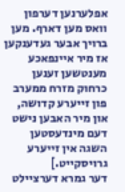אפלערנען דערפון וואס מען דארף. מען ברויך אבער געדענקען אז מיר איינפאכע מענטשען זענען כרחוק מזרח ממערב פון זייערע קדושה, און מיר האבען נישט דעם מינדעסטען השגה אין זייערע גרויסקייט.]
דער גמרא דערציילט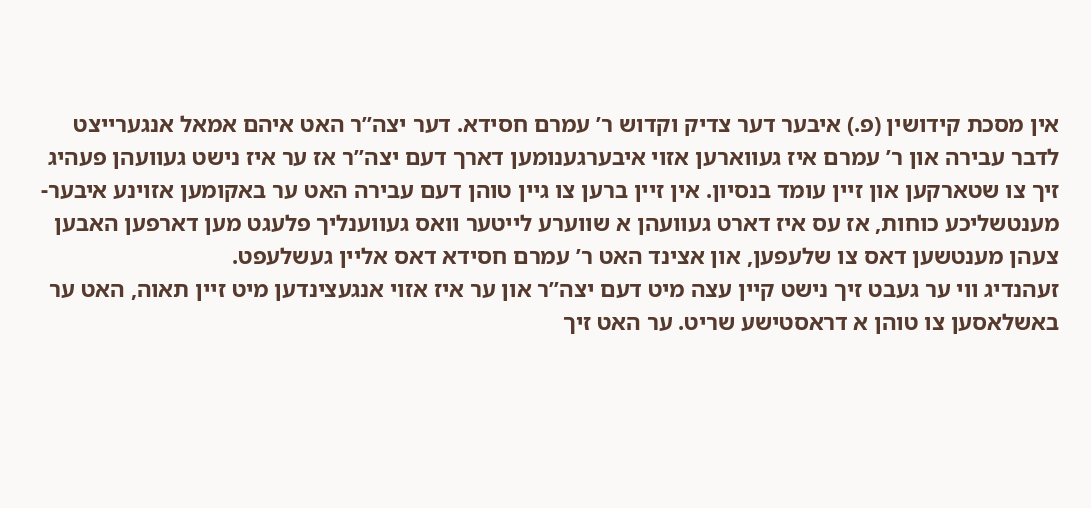אין מסכת קידושין (פ.) איבער דער צדיק וקדוש ר’ עמרם חסידא. דער יצה”ר האט איהם אמאל אנגערייצט לדבר עבירה און ר’ עמרם איז געווארען אזוי איבערגענומען דארך דעם יצה”ר אז ער איז נישט געוועהן פעהיג זיך צו שטארקען און זיין עומד בנסיון. אין זיין ברען צו גיין טוהן דעם עבירה האט ער באקומען אזוינע איבער-מענטשליכע כוחות, אז עס איז דארט געוועהן א שווערע לייטער וואס געווענליך פלעגט מען דארפען האבען צעהן מענטשען דאס צו שלעפען, און אצינד האט ר’ עמרם חסידא דאס אליין געשלעפט.
זעהנדיג ווי ער געבט זיך נישט קיין עצה מיט דעם יצה”ר און ער איז אזוי אנגעצינדען מיט זיין תאוה, האט ער באשלאסען צו טוהן א דראסטישע שריט. ער האט זיך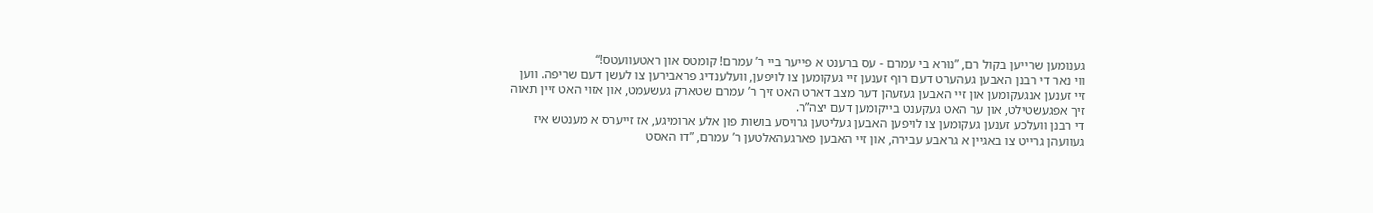גענומען שרייען בקול רם, ”נוּרא בי עמרם - עס ברענט א פייער ביי ר’ עמרם! קומטס און ראטעוועטס!“
ווי נאר די רבנן האבען געהערט דעם רוף זענען זיי געקומען צו לויפען, וועלענדיג פראבירען צו לעשן דעם שריפה. ווען זיי זענען אנגעקומען און זיי האבען געזעהן דער מצב דארט האט זיך ר’ עמרם שטארק געשעמט, און אזוי האט זיין תאוה זיך אפגעשטילט, און ער האט געקענט בייקומען דעם יצה”ר.
די רבנן וועלכע זענען געקומען צו לויפען האבען געליטען גרויסע בושות פון אלע ארומיגע, אז זייערס א מענטש איז געוועהן גרייט צו באגיין א גראבע עבירה, און זיי האבען פארגעהאלטען ר’ עמרם, ”דו האסט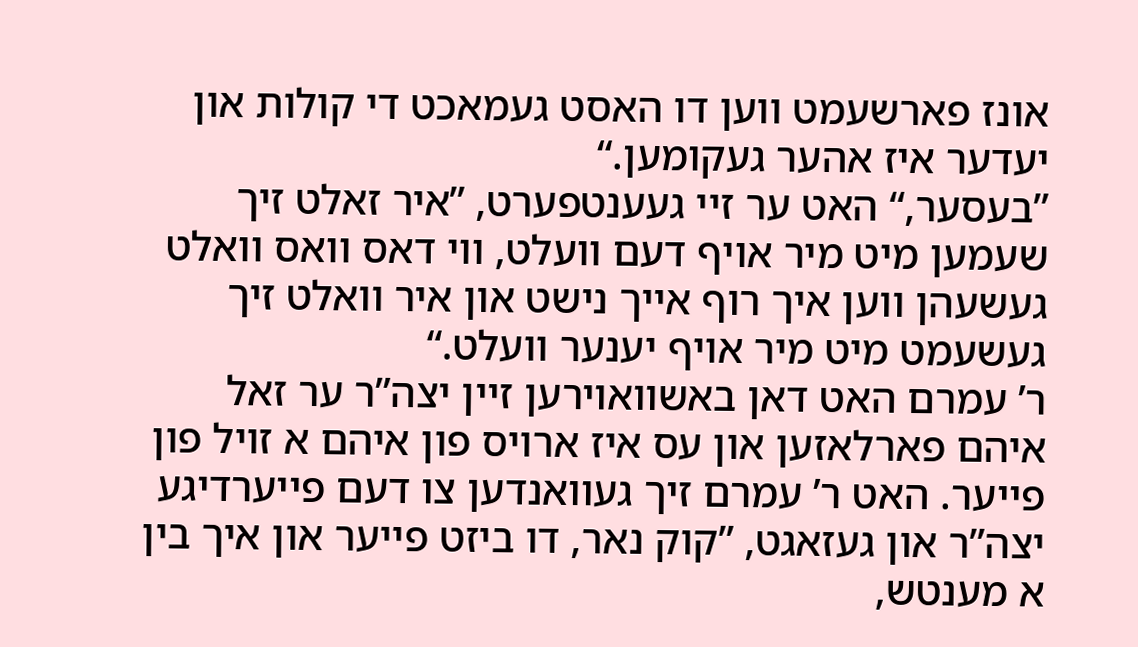אונז פארשעמט ווען דו האסט געמאכט די קולות און יעדער איז אהער געקומען.“
”בעסער,“ האט ער זיי געענטפערט, ”איר זאלט זיך שעמען מיט מיר אויף דעם וועלט, ווי דאס וואס וואלט געשעהן ווען איך רוף אייך נישט און איר וואלט זיך געשעמט מיט מיר אויף יענער וועלט.“
ר’ עמרם האט דאן באשוואוירען זיין יצה”ר ער זאל איהם פארלאזען און עס איז ארויס פון איהם א זויל פון פייער. האט ר’ עמרם זיך געוואנדען צו דעם פייערדיגע יצה”ר און געזאגט, ”קוק נאר, דו ביזט פייער און איך בין א מענטש,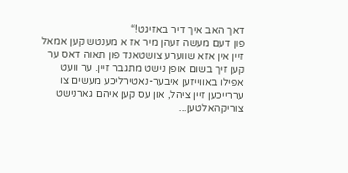דאך האב איך דיר באזיגט!“
פון דעם מעשה זעהן מיר אז א מענטש קען אמאל זיין אין אזא שווערע צושטאנד פון תאוה דאס ער קען זיך בשום אופן נישט מתגבר זיין. ער וועט אפילו באווייזען איבער-נאטירליכע מעשים צו עררייכען זיין ציהל, און עס קען איהם גארנישט צוריקהאלטען...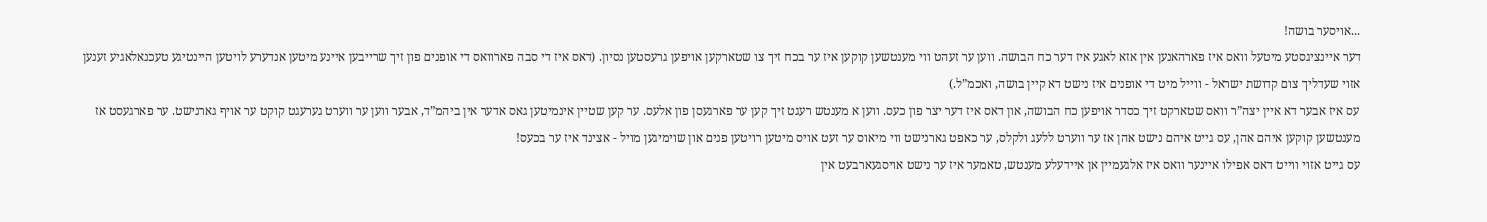...אויסער בושה!
דער איינציגסטע מיטעל וואס איז פארהאנען אין אזא לאגע איז דער כח הבושה. ווען ער זעהט ווי מענטשען קוקען איז ער בכח זיך צו שטארקען אויפען גרעסטען נסיון. (דאס איז די סבה פארוואס די אופנים פון זיך שרייבען איינע מיטען אנדערע לויטען היינטיגע טעכנאלאגיע זענען אזוי שעדליך צום קדושת ישראל - ווייל מיט די אופנים איז נישט דא קיין בושה, ואכמ”ל.)
עס איז אבער דא איין יצה”ר וואס שטארקט זיך כסדר אויפען כח הבושה, און דאס איז דער יצר פון כעס. ווען א מענטש רעגט זיך קען ער פארגעסן פון אלעס. ער קען שטיין אינמיטען גאס אדער אין ביהמ”ד, אבער ווען ער ווערט גערעגט קוקט ער אויף גארנישט. ער פארגעסט אז מענטשען קוקען איהם אהן, עס גייט איהם נישט אהן אז ער ווערט ללעג ולקלס, ער כאפט גארנישט ווי מיאוס ער זעט אויס מיטען רויטען פנים און שוימיגען מויל - אצינד איז ער בכעס!
עס גייט אזוי ווייט דאס אפילו איינער וואס איז אלגעמיין אן איידעלע מענטש, טאמער איז ער נישט אויסגעארבעט אין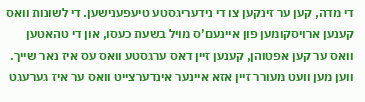די מדה, קען ער זינקען צו די נידעריגסטע טיעפענישען. די לשונות וואס קענען ארויסקומען פון איינעם’ס מויל בשעת כעסו, און די טהאטען וואס ער קען אפטוהן, קענען זיין דאס ערגסטע וואס עס איז נאר שייך.
ווען מען וועט מעורר זיין אזא איינער אינדערצייט וואס ער איז גערעגט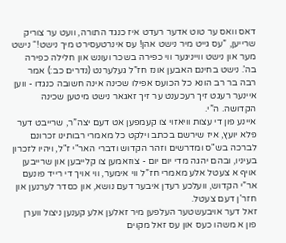דאס וואס ער טוט אדער רעדט איז כנגד התורה, וועט ער צוריק שרייען, ”עס גייט מיר נישט אהן! עס אינרטעסירט מיך נישט!“ נישט מער און נישט ווייניגער ווי כפירה בשכר ועונש און חלילה כפירה בה’. נישט בחינם האבען אונז חז”ל געלערנט (נדרים כב:) אמר רבה בר רב הונא כל הכועס אפילו שכינה אינה חשובה כנגדו - ווען איינער רעגט זיך רעכענט ער זיך זאגאר נישט מיטען שכינה הקדושה. ה”י.
איינע פון די עצות וויאזוי צו קעמפען אט דעם יצה”ר, שרייבט דער פלא יועץ, איז שירשם בכתב וילקט כל מאמרי רבותינו זכרונם לברכה בש"ס ומדרשים וזהר הקדוש ודברי האר"י ז"ל, ויהיו לזכרון בעיניו, ובהם יהגה מדי יום יום - צוזאמען צו קלייבען און שרייבען אויף א צעטל אלע מאמרי חז”ל ווי אימער, ווי אויך די רייד פונעם אר”י הקדוש, וועלכע רעדן איבער דעם נושא, און כסדר לערנען און חזר’ן דעם צעטל.
זאל דער אויבעשטער העלפען מיר זאלען אלע קענען ניצול ווערן פון א משהו כעס און עס זאל מקוים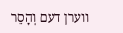ווערן דעם וְהָסֵר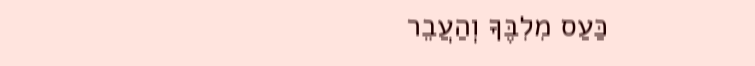כַּעַס מִלִבֶּךָ וְהַעֲבֵר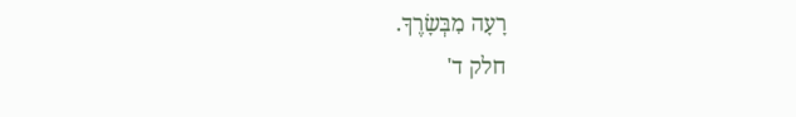רָעָה מִבְּשָׂרֶךָ.
חלק ד'